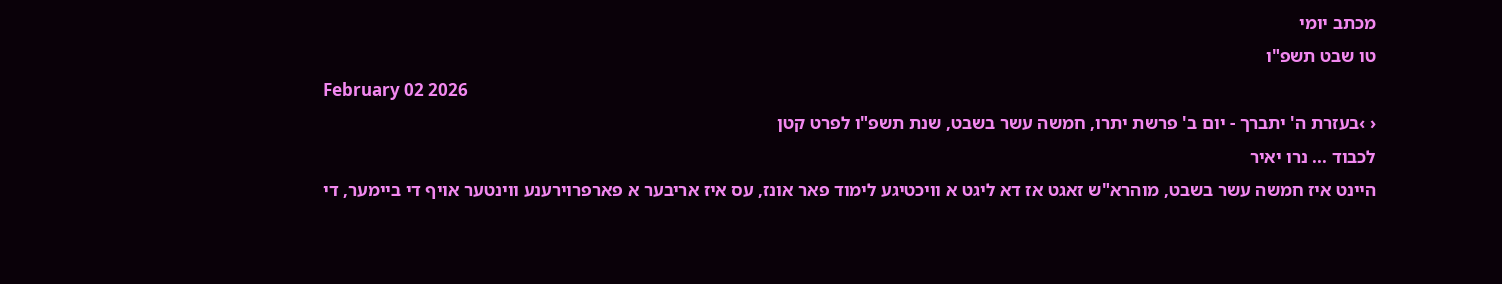מכתב יומי
טו שבט תשפ"ו
February 02 2026
‹ ›בעזרת ה' יתברך - יום ב' פרשת יתרו, חמשה עשר בשבט, שנת תשפ"ו לפרט קטן
לכבוד ... נרו יאיר
היינט איז חמשה עשר בשבט, מוהרא"ש זאגט אז דא ליגט א וויכטיגע לימוד פאר אונז, עס איז אריבער א פארפרוירענע ווינטער אויף די ביימער, די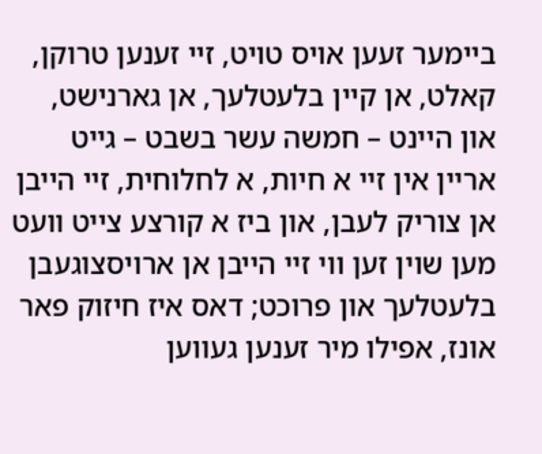ביימער זעען אויס טויט, זיי זענען טרוקן, קאלט, אן קיין בלעטלעך, אן גארנישט, און היינט – חמשה עשר בשבט – גייט אריין אין זיי א חיות, א לחלוחית, זיי הייבן אן צוריק לעבן, און ביז א קורצע צייט וועט מען שוין זען ווי זיי הייבן אן ארויסצוגעבן בלעטלעך און פרוכט; דאס איז חיזוק פאר אונז, אפילו מיר זענען געווען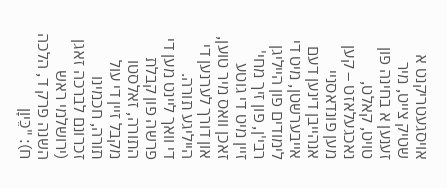אויסגעטריקנט א שטיק צייט, מיר זענען א בחינה פון טויט, קאלט, נאכגעלאזט – קען מען פונדאסניי אנהייבן דינען דעם אייבערשטן, מיט די לימודים פון הייליגן רבי'ן, פון זיך מחי' זיין מיט די גוטע זאכן וואס מיר טוען, און דורך לערנען די הייליגע תורה.
די וואך ליינט מען די פרשה פון קבלת התורה, זאלסטו מקבל זיין די עול תורה, חכמינו זכרונם לברכה זאגן (ירושלמי ראש השנה פרק ד, הלכה ח): "כֵּיוָן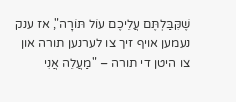שֶׁקִּבַּלְתֶּם עֲלֵיכֶם עוֹל תּוֹרָה", אז ענק נעמען אויף זיך צו לערנען תורה און צו היטן די תורה – "מַעֲלֵה אֲנִי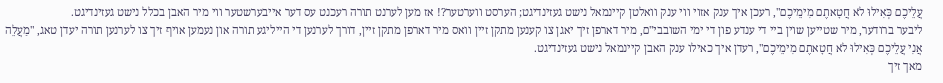עֲלֵיכֶם כְּאִילוּ לֹא חֲטָאתֶם מִימֵיכֶם", רעכן איך ענק אזוי ווי ענק וואלטן קיינמאל נישט געזינדיגט; הערסט ווערטער?! אז מען לערנט תורה רעכנט עס דער אייבערשטער ווי מיר האבן בכלל נישט געזינדיגט.
ליבער ברודער, מיר שטייען שוין ביי די ענדע פון די ימי השובבי"ם, מיר דארפן זיך יאגן צו קענען מתקן זיין וואס מיר דארפן מתקן זיין, דורך לערנען די הייליגע תורה און נעמען אויף זיך צו לערנען תורה יעדן טאג, "מַעֲלֵה אֲנִי עֲלֵיכֶם כְּאִילוּ לֹא חֲטָאתֶם מִימֵיכֶם", רעדן איך כאילו ענק האבן קיינמאל נישט געזינדיגט.
מאך זיך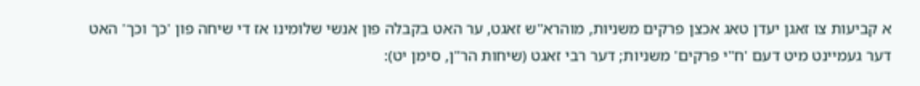א קביעות צו זאגן יעדן טאג אכצן פרקים משניות, מוהרא"ש זאגט, ער האט בקבלה פון אנשי שלומינו אז די שיחה פון 'כך וכך' האט דער געמיינט מיט דעם 'ח"י פרקים' משניות; דער רבי זאגט (שיחות הר"ן, סימן יט):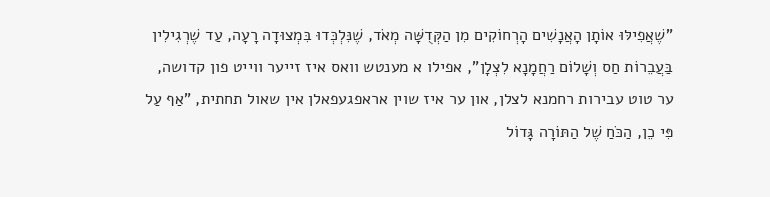"שֶׁאֲפִילּוּ אוֹתָן הָאֲנָשִׁים הָרְחוֹקִים מִן הַקְּדֻשָּׁה מְאֹד, שֶׁנִּלְכְּדוּ בִּמְצוּדָה רָעָה, עַד שֶׁרְגִילִין בַּעֲבֵרוֹת חַס וְשָׁלוֹם רַחֲמָנָא לִצְלָן", אפילו א מענטש וואס איז זייער ווייט פון קדושה, ער טוט עבירות רחמנא לצלן, און ער איז שוין אראפגעפאלן אין שאול תחתית, "אַף עַל פִּי כֵן, הַכֹּחַ שֶׁל הַתּוֹרָה גָּדוֹל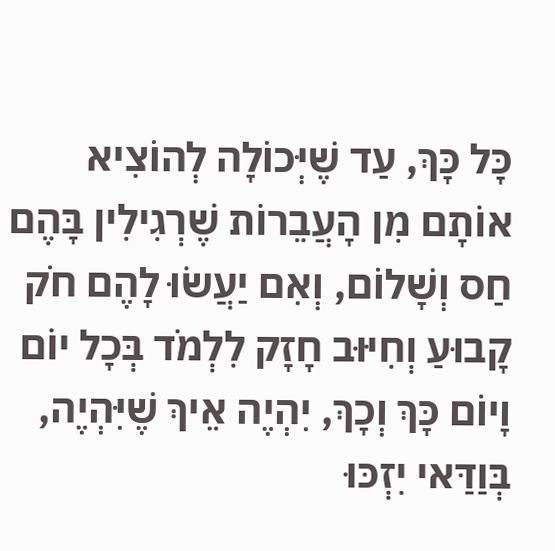כָּל כָּךְ, עַד שֶׁיְּכוֹלָה לְהוֹצִיא אוֹתָם מִן הָעֲבֵרוֹת שֶׁרְגִילִין בָּהֶם חַס וְשָׁלוֹם, וְאִם יַעֲשׂוּ לָהֶם חֹק קָבוּעַ וְחִיּוּב חָזָק לִלְמֹד בְּכָל יוֹם וָיוֹם כָּךְ וְכָךְ, יִהְיֶה אֵיךְ שֶׁיִּהְיֶה, בְּוַדַּאי יִזְכּוּ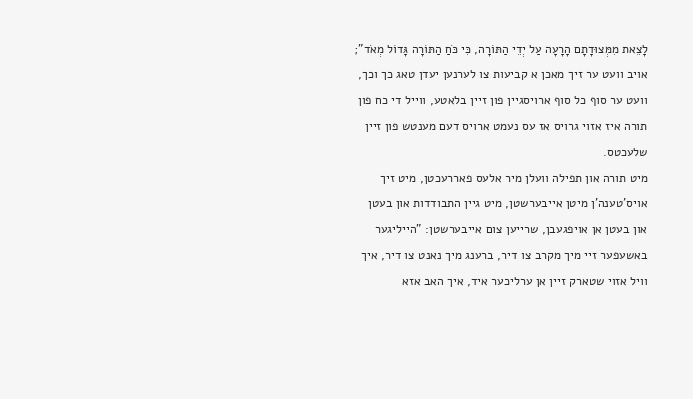לָצֵאת מִמְּצוּדָתָם הָרָעָה עַל יְדֵי הַתּוֹרָה, כִּי כֹּחַ הַתּוֹרָה גָּדוֹל מְאֹד"; אויב וועט ער זיך מאכן א קביעות צו לערנען יעדן טאג כך וכך, וועט ער סוף כל סוף ארויסגיין פון זיין בלאטע, ווייל די כח פון תורה איז אזוי גרויס אז עס נעמט ארויס דעם מענטש פון זיין שלעכטס.
מיט תורה און תפילה וועלן מיר אלעס פאררעכטן, מיט זיך אויס'טענה'ן מיטן אייבערשטן, מיט גיין התבודדות און בעטן און בעטן אן אויפגעבן, שרייען צום אייבערשטן: "הייליגער באשעפער זיי מיך מקרב צו דיר, ברענג מיך נאנט צו דיר, איך וויל אזוי שטארק זיין אן ערליכער איד, איך האב אזא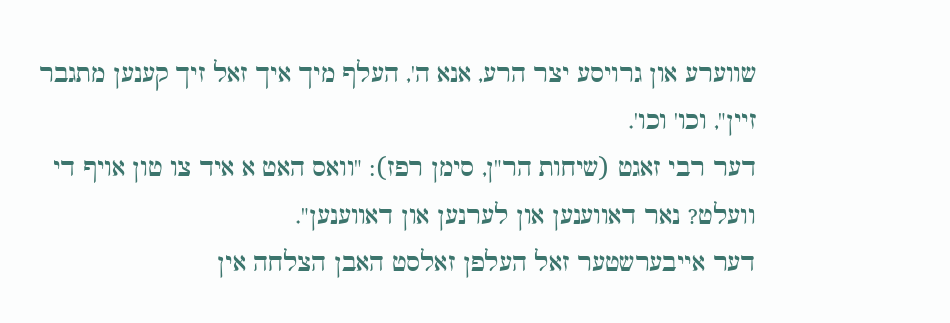שווערע און גרויסע יצר הרע, אנא ה', העלף מיך איך זאל זיך קענען מתגבר זיין", וכו' וכו'.
דער רבי זאגט (שיחות הר"ן, סימן רפז): "וואס האט א איד צו טון אויף די וועלט? נאר דאווענען און לערנען און דאווענען".
דער אייבערשטער זאל העלפן זאלסט האבן הצלחה אין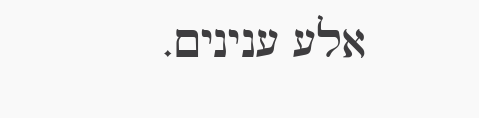אלע ענינים.